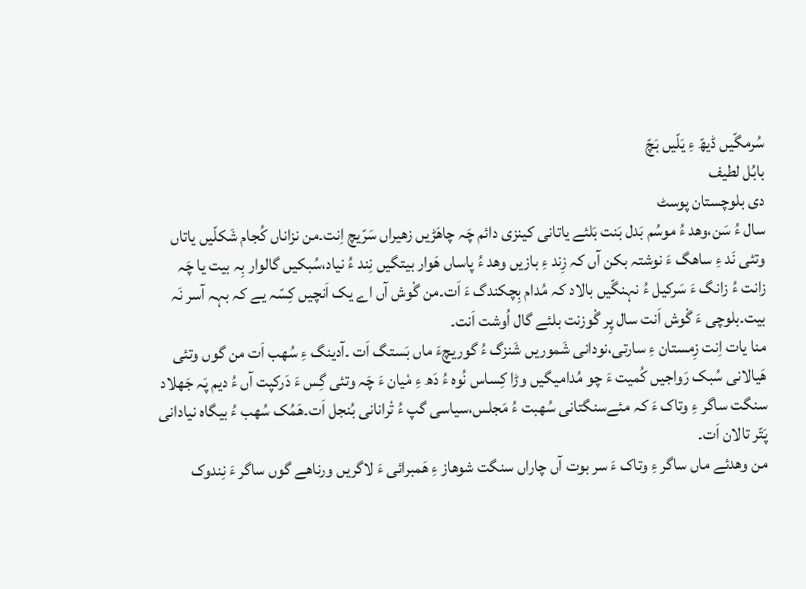سُرمگّیں ڈیھّ ءِ یَلّیں بَچّ
بابُل لطیف
دی بلوچستان پوسٹ
سال ءُ سَن،وھد ءُ موسُم بَدل بَنت بَلئے یاتانی کینزی دائم چَہ چاھَڑیں زھیراں سَرّیچ اِنت۔من نزاناں کُجام شَکلّیں یاتاں وتئی نَد ءِ ساھگ ءَ نوشتہ بکن آں کہ زِند ءِ بازیں وھد ءُ پاساں ھَوار بیتگیں نِند ءُ نیاد،سُبکیں گالوار بِہ بیت یا چَہ زانت ءُ زانگ ءَ سَرکیل ءُ نہنگّیں بالاد کہ مُدام بِچکندگ ءَ اَت۔من گْوش آں اے یک اَنچیں کِسّہ یے کہ بہہ آسر نَہ بیت۔بلوچی ءَ گْوش اَنت سال پِر گْوزنت بلئے گال اُوشت اَنت۔
منا یات اِنت زِمستان ءِ سارتی،نودانی شَموریں شَنزگ ءُ گوریچءَ ماں بَستگ اَت ۔آدینگ ءِ سُھب اَت من گوں وتئی ھَیالانی سُبک رَواجیں کُمیت ءَ چو مُدامیگیں وڑا کِساس نُوہ ءُ دَھ ءِ مْیان ءَ چَہ وتئی گِس ءَ دَرکپت آں ءُ دیم پَہ جَھلاد سنگت ساگر ءِ وتاک ءَ کہ مئےسنگتانی سُھبت ءُ مَجلس،سیاسی گپ ءُ تْرانانی بُنجل اَت۔ھَمُک سُھب ءُ بیگاہ نیادانی پَتّر تالان اَت۔
من وھدئے ماں ساگر ءِ وتاک ءَ سر بوت آں چاراں سنگت شوھاز ءِ ھَمبرائی ءَ لاگریں ورناھے گوں ساگر ءَ نِندوک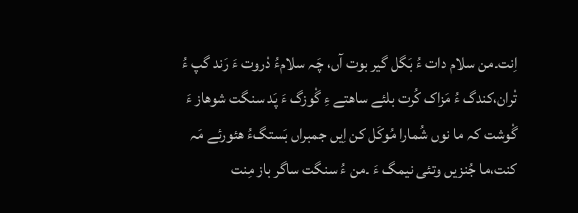اِنت۔من سلام دات ءُ بَگل گیر بوت آں، چَہ سلامءُ دْروت ءَ رَند گپ ءُ تْران،کندگ ءُ مَزاک کُرت بلئے ساھتے ءِ گْوزگ ءَ پَد سنگت شوھاز ءَ گْوشت کہ ما نوں شُمارا مُوکَل کن اِیں جمبراں بَستگءُ ھئورئے مَہ کنت،ما جُنزیں وتئی نیمگ ءَ ۔من ءُ سنگت ساگر باز مِنت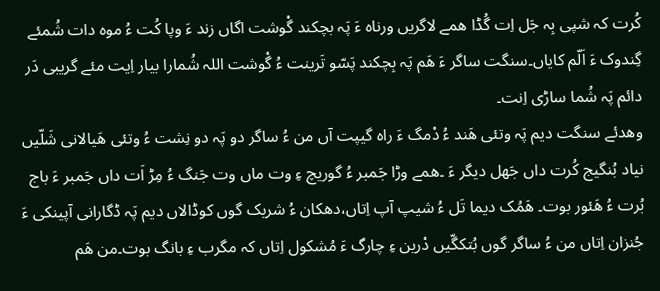کُرت کہ شپی بِہ جَل اِت گُڈا ھمے لاگریں ورناہ ءَ پَہ بچکند گْوشت اگاں زند ءَ وپا کُت ءُ موہ دات شُمئے گِندوک ءَ اَلّم کایاں۔سنگت ساگر ءَ ھَم پَہ بِچکند پَسّو تَرینت ءُ گْوشت اللہ شُمارا بیار اِیت مئے گریبی دَر دائم پَہ شُما ساڑی اِنت۔
وھدئے سنگت دیم پَہ وتئی ھَند ءُ دْمگ ءَ راہ گیپت آں من ءُ ساگر دو پَہ دو نِشت ءُ وتئی ھَیالانی شَلّیں نیاد بُنگیج کُرت داں جَھل دیگر ءَ ۔ھمے وڑا جَمبر ءُ گوریچ ءِ وت ماں وت جَنگ ءُ مِڑ اَت داں جَمبر ءَ باج بُرت ءُ ھَئور بوت۔ ھَمُک دیما تَل ءُ شیپ آپ اِتاں،دھکان ءُ شریک گوں کوڈالاں دیم پَہ ڈگارانی آپینکی ءَ جُنزان اِتاں من ءُ ساگر گوں بُتکگّیں دْرین ءِ چارگ ءَ مُشکول اِتاں کہ مگرب ءِ بانگ بوت۔من ھَم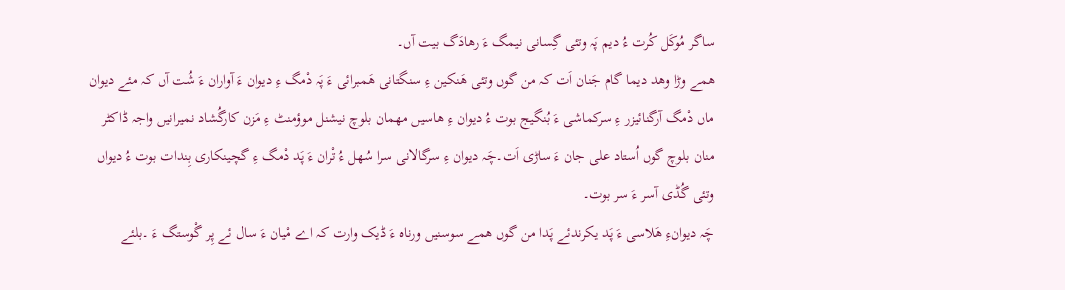ساگر مُوکَل کُرت ءُ دیم پَہ وتئی گِسانی نیمگ ءَ رھادَگ بیت آں۔
ھمے وڑا وھد دیما گام جَنان اَت کہ من گوں وتئی ھَنکین ءِ سنگتانی ھَمبرائی ءَ پَہ دْمگ ءِ دیوان ءَ آواران ءَ شُت آں کہ مئے دیوان ماں دْمگ آرگنائیزر ءِ سرکماشی ءَ بُنگیج بوت ءُ دیوان ءِ ھاسیں مھمان بلوچ نیشنل موؤمنٹ ءِ مَزن کارگُشاد نمیرانیں واجہ ڈاکٹر منان بلوچ گوں اُستاد علی جان ءَ ساڑی اَت۔چَہ دیوان ءِ سرگالانی سرا سُھل ءُ تْران ءَ پَد دْمگ ءِ گچینکاری بِندات بوت ءُ دیواں وتئی گُڈی آسر ءَ سر بوت۔
چَہ دیوانءِ ھَلاسی ءَ پَد یکرندئے پَدا من گوں ھمے سوسنیں ورناہ ءَ ڈیک وارت کہ اے مْیان ءَ سال ئے پِر گْوستگ ءَ ۔بلئے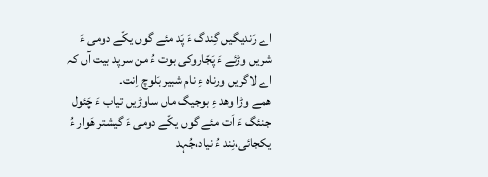اے رَندیگیں گِندگ ءَ پَد مئے گوں یکّے دومی ءَ شریں وڑئے ءَ پَجّاروکی بوت ءُ من سرپد بیت آں کہ اے لاگریں ورناہ ءِ نام شبیر بَلوچ اِنت۔
ھمے وڑا وھد ءِ بوجیگ ماں ساوڑیں تیاب ءَ چَئول جنئگ ءَ اَت مئے گوں یکّے دومی ءَ گیشتر ھَوار ءُ یکجائی،نِند ءُ نیاد،جُہد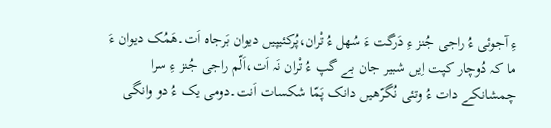ءِ آجوئی ءُ راجی جُنز ءِ دَرگت ءَ سُھل ءُ تْران،پُرکئیپیں دیوان بَرجاہ اَت۔ھَمُک دیوان ءَ ما کہ دُوچار کپت اِیں شبیر جان بے گپ ءُ تْران نَہ اَت،اَلّم راجی جُنز ءِ سرا چمشانکے دات ءُ وتئی نُگرّھیں دانک پَمّا شکسات اَنت۔دومی یک ءُ دو وانگی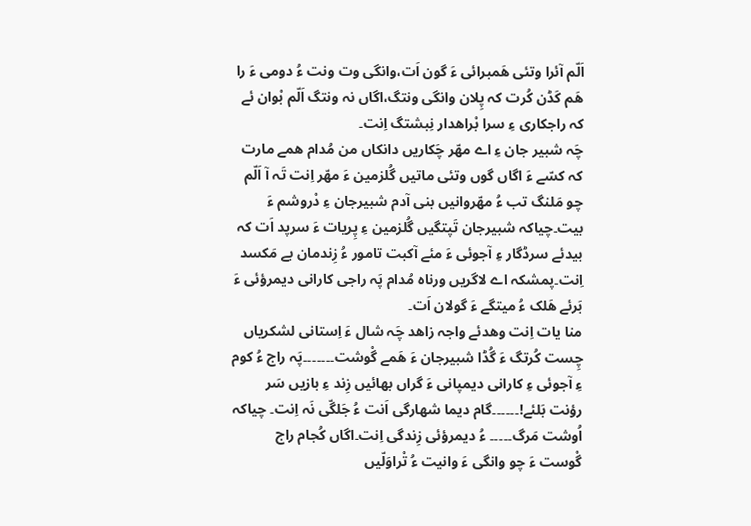اَلّم آئرا وتئی ھَمبرائی ءَ گون اَت،وانگی وت ونت ءُ دومی ءَ را ھَم کَڈن کُرت کہ پِلان وانگی ونتگ،اگاں نہ ونتگ اَلّم بْوان ئے کہ راجکاری ءِ سرا بْراھدار نِبشتگ اِنت۔
چَہ شبیر جان ءِ اے مھّر چَکاریں دانکاں من مُدام ھمے مارت کہ کسّے ءَ اگاں گوں وتئی ماتیں گُلزمین ءَ مھّر اِنت تَہ آ اَلّم چو مَلنگ تب ءُ مھّروانیں بنی آدم شبیرجان ءِ دْروشم ءَ بیت۔چیاکہ شبیرجان تَپتگیں گُلزمین ءِ پِریات ءَ سرپد اَت کہ بیدئے سرڈگار ءِ آجوئی ءَ مئے آکبت تامور ءُ زِندمان بے مَکسد اِنت۔پمشکہ اے لاگریں ورناہ مُدام پَہ راجی کارانی دیمرؤئی ءَ بَرئے ھَلک ءُ میتگے ءَ گولان اَت۔
منا یات اِنت وھدئے واجہ زاھد چَہ شال ءَ اِستانی لشکریاں چِست کُرتگ ءَ گُڈا شبیرجان ءَ ھَمے گْوشت۔۔۔۔۔۔۔پَہ راج ءُ کوم ءِ آجوئی ءِ کارانی دیمپانی ءَ گراں بھائیں زِند ءِ بازیں سَر رؤنت بَلئے!۔۔۔۔۔۔گام دیما شھارگی اَنت ءُ جَلگّی نَہ اِنت۔ چیاکہ اُوشت مَرگ۔۔۔۔۔ ءُ دیمرؤئی زِندگی اِنت۔اگاں کُجام راج گْوست ءَ چو وانگی ءَ وانیت ءُ تْراوَلّیں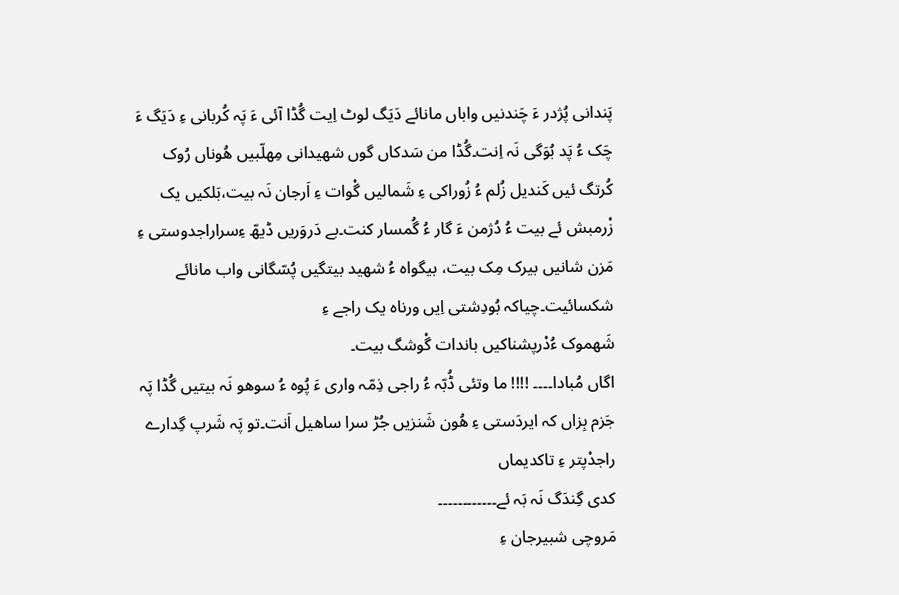پَندانی پُژدر ءَ چَندنیں واباں مانائے دَیَگ لوٹ اِیت گُڈا آئی ءَ پَہ کُربانی ءِ دَیَگ ءَ چَک ءُ پَد بُوَگی نَہ اِنت۔گُڈا من سَدکاں گوں شھیدانی مِھلّبیں ھُوناں رُوک کُرتگ ئیں کَندیل زُلم ءُ زُوراکی ءِ شَمالیں گْوات ءِ اَرجان نَہ بیت،بَلکیں یک زْرمبش ئے بیت ءُ دُژمن ءَ گار ءُ گُمسار کنت۔بے دَروَریں ڈیھّ ءِسراراجدوستی ءِ مَزن شانیں بیرک مِک بیت، بیگواہ ءُ شھید بیتگیں پُسّگانی واب مانائے شکسائیت۔چیاکہ بُودِشتی اِیں ورناہ یک راجے ءِ
شَھموک ءُدْرپشناکیں باندات گْوشگ بیت۔
اگاں مُبادا۔۔۔۔ !!!! ما وتئی ڈُبّہ ءُ راجی ذِمّہ واری ءَ پُوہ ءُ سوھو نَہ بیتیں گُڈا پَہ جَزم بِزاں کہ ایردَستی ءِ ھُون شَنزیں جُڑ سرا ساھیل اَنت۔تو پَہ شَرپ گِدارے راجدْپتر ءِ تاکدیماں
کدی گِندَگ نَہ بَہ ئے۔۔۔۔۔۔۔۔۔۔۔۔
مَروچی شبیرجان ءِ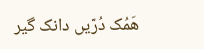ھَمُک دُرّیں دانک گیر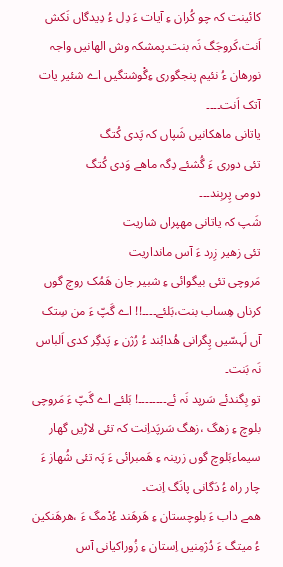کائینت کہ چو کُران ءِ آیات ءَ دِل ءُ دِیدگاں نَکش اَنت،کَروجَگ نَہ بنت۔پمشکہ وش الھانیں واجہ نورھان ءُ نئیم پنجگوری ءِگْوشتگیں اے شئیر یات آتک اَنت۔۔۔۔
یاتانی ماھکانیں شَپاں کہ پَدی کُتگ
تئی دوری ءَ گُشئے دِگہ ماھے وَدی کُتگ
دومی پِربِند۔۔۔
شَپ کہ یاتانی مھپراں شاریت
تئی زھیر زِرد ءَ آس مانداریت
مَروچی تئی بیگوائی ءِ شبیر جان ھَمُک روچ گوں کرناں ھِساب بنت،بَلئے۔۔۔۔!! اے گَپّ ءَ من سِتک آں لَہسّیں پِگرانی ھُدابُند ءُ رُژن ءِ پَدگِر کدی اَلباس نَہ بَنت۔
تو بِگندئے سَرپد نَہ ئے۔۔۔۔۔۔۔۔! بَلئے اے گَپّ ءَ مَروچی بلوچ ءِ زھگ ،زھگ سَرپَداِنت کہ تئی لاڑیں گھار سیماءبَلوچ گوں زرینہ ءِ ھَمبرائی ءَ پَہ تئی شُھاز ءَ چار راہ ءُ دَگانی پانَگ اِنت۔
ھمے داب ءَ بلوچستان ءِ ھَرھَند ءُدْمگ ءَ ،ھرھَنکین ءُ میتگ ءَ دُژمِنیں اِستان ءِ زُوراکیانی آس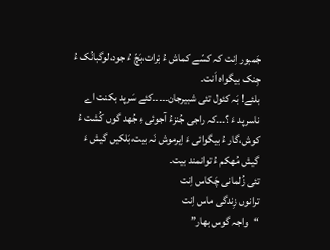جَمبور اِنت کہ کسّے کماش ءُ بْرات،بَچّ ءُ جود،لوگبانُک ءُ جِنک بیگواہ اَنت۔
بلئے! بَہ کئول تئی شبیرجان۔۔۔۔۔کئے سَرپد بکنت اے ناسرپد ءَ ؟۔۔۔کہ راجی جُنزءُ آجوئی ءِ جُھد گوں کُشت ءُ کوش،گار ءُ بیگوائی ءَ اِیرموش نَہ بیت،بَلکیں گیش ءَ گیش مُھکم ءُ توانمند بیت۔
تئی زُلمانی چَکاس اِنت
ترانوں زِندگی ماس اِنت
“واجہ گوس بھار”